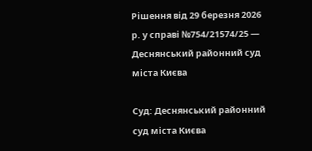Рішення від 29 березня 2026 р. у справі №754/21574/25 — Деснянський районний суд міста Києва

Суд: Деснянський районний суд міста Києва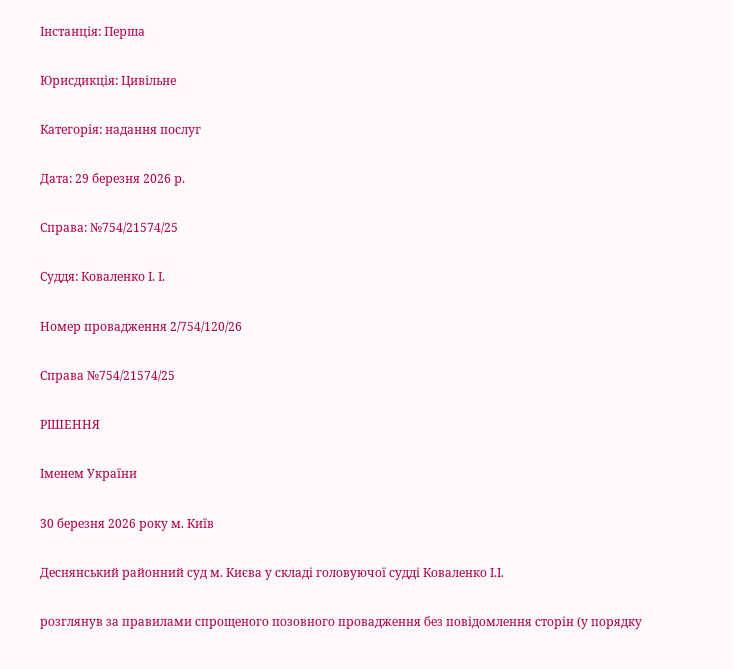Інстанція: Перша

Юрисдикція: Цивільне

Категорія: надання послуг

Дата: 29 березня 2026 р.

Справа: №754/21574/25

Суддя: Коваленко І. І.

Номер провадження 2/754/120/26

Справа №754/21574/25

РІШЕННЯ

Іменем України

30 березня 2026 року м. Київ

Деснянський районний суд м. Києва у складі головуючої судді Коваленко І.І.

розглянув за правилами спрощеного позовного провадження без повідомлення сторін (у порядку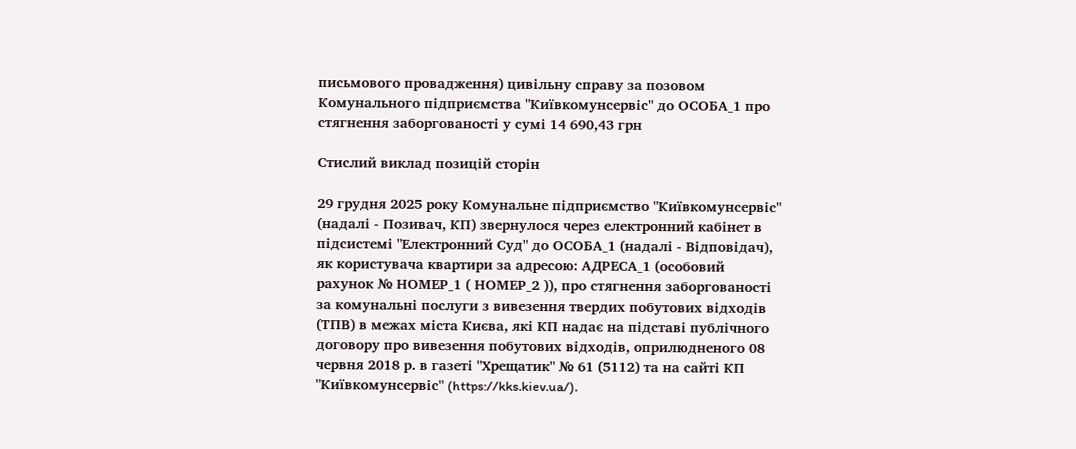письмового провадження) цивільну справу за позовом Комунального підприємства "Київкомунсервіс" до ОСОБА_1 про стягнення заборгованості у сумі 14 690,43 грн

Стислий виклад позицій сторін

29 грудня 2025 року Комунальне підприємство "Київкомунсервіс" (надалі - Позивач, КП) звернулося через електронний кабінет в підсистемі "Електронний Суд" до ОСОБА_1 (надалі - Відповідач), як користувача квартири за адресою: АДРЕСА_1 (особовий рахунок № НОМЕР_1 ( НОМЕР_2 )), про стягнення заборгованості за комунальні послуги з вивезення твердих побутових відходів (ТПВ) в межах міста Києва, які КП надає на підставі публічного договору про вивезення побутових відходів, оприлюдненого 08 червня 2018 р. в газеті "Хрещатик" № 61 (5112) та на сайті КП "Київкомунсервіс" (https://kks.kiev.ua/).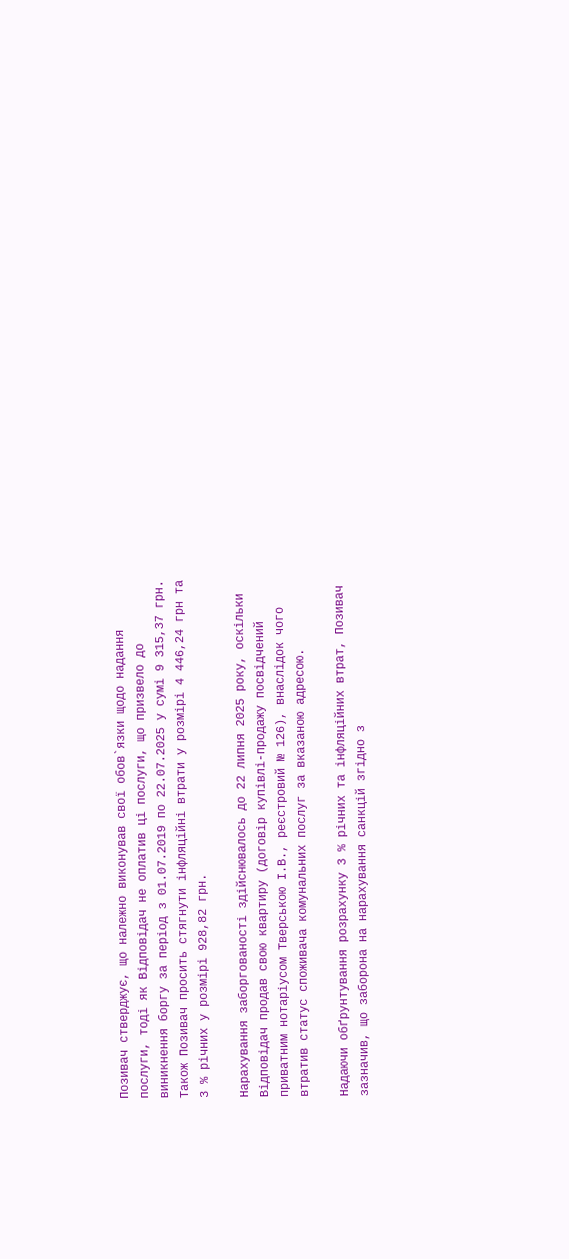Позивач стверджує, що належно виконував свої обов`язки щодо надання послуги, тоді як Відповідач не оплатив ці послуги, що призвело до виникнення боргу за період з 01.07.2019 по 22.07.2025 у сумі 9 315,37 грн. Також Позивач просить стягнути інфляційні втрати у розмірі 4 446,24 грн та 3 % річних у розмірі 928,82 грн.

Нарахування заборгованості здійснювалось до 22 липня 2025 року, оскільки Відповідач продав свою квартиру (договір купівлі-продажу посвідчений приватним нотаріусом Тверською І.В., реєстровий № 126), внаслідок чого втратив статус споживача комунальних послуг за вказаною адресою.

Надаючи обґрунтування розрахунку 3 % річних та інфляційних втрат, Позивач зазначив, що заборона на нарахування санкцій згідно з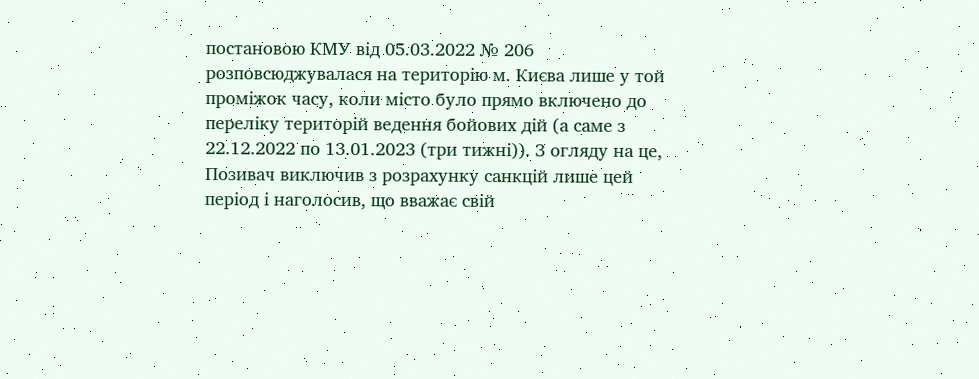постановою КМУ від 05.03.2022 № 206 розповсюджувалася на територію м. Києва лише у той проміжок часу, коли місто було прямо включено до переліку територій ведення бойових дій (а саме з 22.12.2022 по 13.01.2023 (три тижні)). З огляду на це, Позивач виключив з розрахунку санкцій лише цей період і наголосив, що вважає свій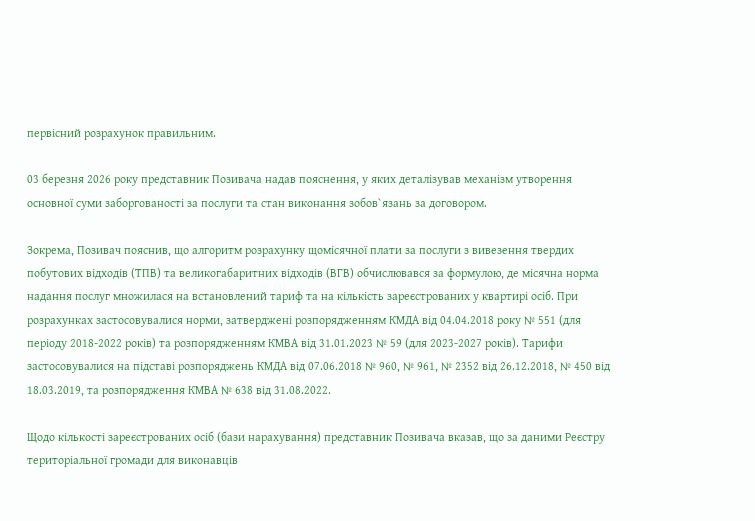первісний розрахунок правильним.

03 березня 2026 року представник Позивача надав пояснення, у яких деталізував механізм утворення основної суми заборгованості за послуги та стан виконання зобов`язань за договором.

Зокрема, Позивач пояснив, що алгоритм розрахунку щомісячної плати за послуги з вивезення твердих побутових відходів (ТПВ) та великогабаритних відходів (ВГВ) обчислювався за формулою, де місячна норма надання послуг множилася на встановлений тариф та на кількість зареєстрованих у квартирі осіб. При розрахунках застосовувалися норми, затверджені розпорядженням КМДА від 04.04.2018 року № 551 (для періоду 2018-2022 років) та розпорядженням КМВА від 31.01.2023 № 59 (для 2023-2027 років). Тарифи застосовувалися на підставі розпоряджень КМДА від 07.06.2018 № 960, № 961, № 2352 від 26.12.2018, № 450 від 18.03.2019, та розпорядження КМВА № 638 від 31.08.2022.

Щодо кількості зареєстрованих осіб (бази нарахування) представник Позивача вказав, що за даними Реєстру територіальної громади для виконавців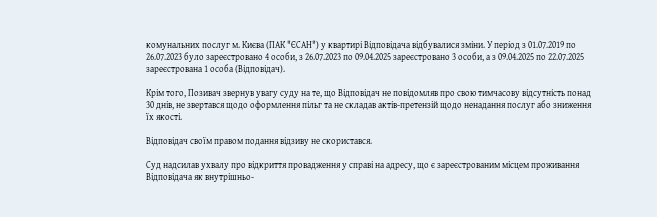комунальних послуг м. Києва (ПАК "ЄСАН") у квартирі Відповідача відбувалися зміни. У період з 01.07.2019 по 26.07.2023 було зареєстровано 4 особи, з 26.07.2023 по 09.04.2025 зареєстровано 3 особи, а з 09.04.2025 по 22.07.2025 зареєстрована 1 особа (Відповідач).

Крім того, Позивач звернув увагу суду на те, що Відповідач не повідомляв про свою тимчасову відсутність понад 30 днів, не звертався щодо оформлення пільг та не складав актів-претензій щодо ненадання послуг або зниження їх якості.

Відповідач своїм правом подання відзиву не скористався.

Суд надсилав ухвалу про відкриття провадження у справі на адресу, що є зареєстрованим місцем проживання Відповідача як внутрішньо-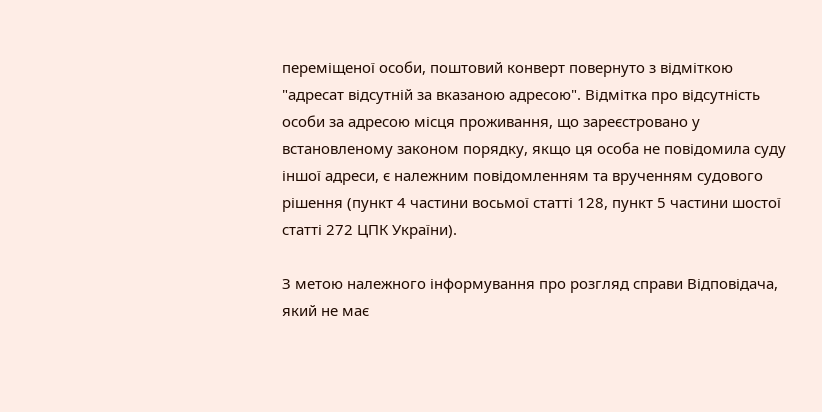переміщеної особи, поштовий конверт повернуто з відміткою "адресат відсутній за вказаною адресою". Відмітка про відсутність особи за адресою місця проживання, що зареєстровано у встановленому законом порядку, якщо ця особа не повідомила суду іншої адреси, є належним повідомленням та врученням судового рішення (пункт 4 частини восьмої статті 128, пункт 5 частини шостої статті 272 ЦПК України).

З метою належного інформування про розгляд справи Відповідача, який не має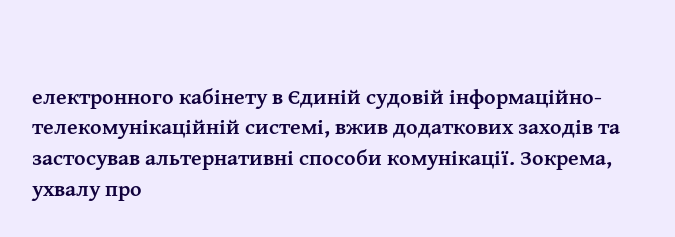електронного кабінету в Єдиній судовій інформаційно-телекомунікаційній системі, вжив додаткових заходів та застосував альтернативні способи комунікації. Зокрема, ухвалу про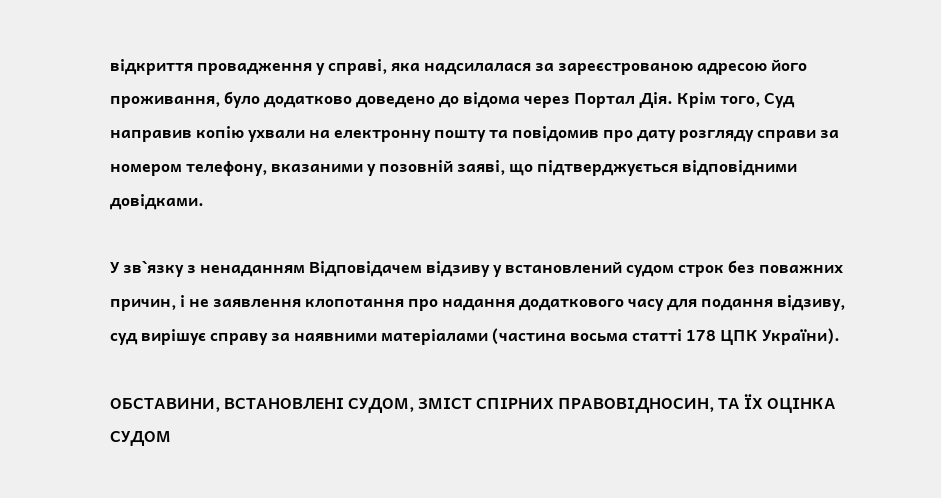відкриття провадження у справі, яка надсилалася за зареєстрованою адресою його проживання, було додатково доведено до відома через Портал Дія. Крім того, Суд направив копію ухвали на електронну пошту та повідомив про дату розгляду справи за номером телефону, вказаними у позовній заяві, що підтверджується відповідними довідками.

У зв`язку з ненаданням Відповідачем відзиву у встановлений судом строк без поважних причин, і не заявлення клопотання про надання додаткового часу для подання відзиву, суд вирішує справу за наявними матеріалами (частина восьма статті 178 ЦПК України).

ОБСТАВИНИ, ВСТАНОВЛЕНІ СУДОМ, ЗМІСТ СПІРНИХ ПРАВОВІДНОСИН, ТА ЇХ ОЦІНКА СУДОМ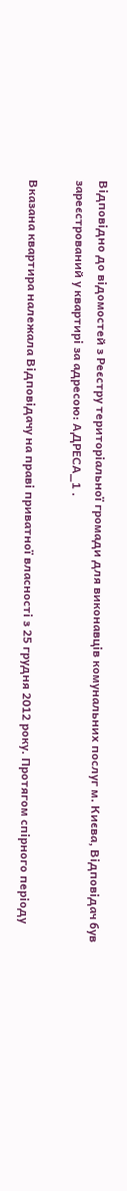Відповідно до відомостей з Реєстру територіальної громади для виконавців комунальних послуг м. Києва, Відповідач був зареєстрований у квартирі за адресою: АДРЕСА_1 .

Вказана квартира належала Відповідачу на праві приватної власності з 25 грудня 2012 року. Протягом спірного періоду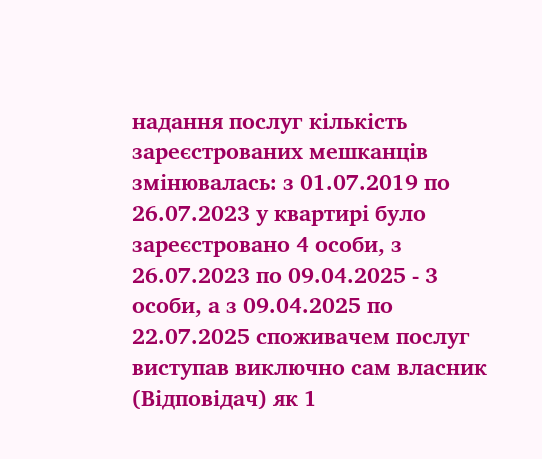надання послуг кількість зареєстрованих мешканців змінювалась: з 01.07.2019 по 26.07.2023 у квартирі було зареєстровано 4 особи, з 26.07.2023 по 09.04.2025 - 3 особи, а з 09.04.2025 по 22.07.2025 споживачем послуг виступав виключно сам власник (Відповідач) як 1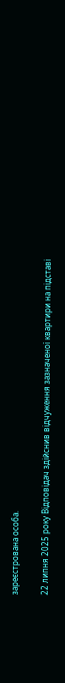зареєстрована особа.

22 липня 2025 року Відповідач здійснив відчуження зазначеної квартири на підставі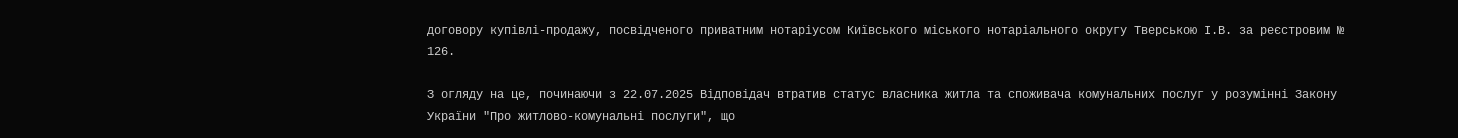договору купівлі-продажу, посвідченого приватним нотаріусом Київського міського нотаріального округу Тверською І.В. за реєстровим № 126.

З огляду на це, починаючи з 22.07.2025 Відповідач втратив статус власника житла та споживача комунальних послуг у розумінні Закону України "Про житлово-комунальні послуги", що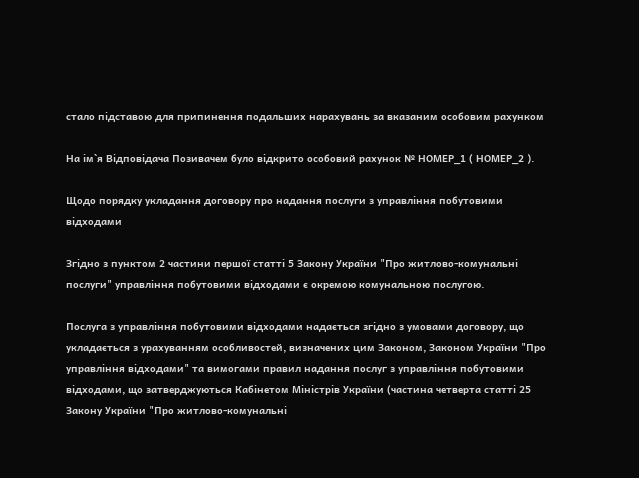стало підставою для припинення подальших нарахувань за вказаним особовим рахунком

На ім`я Відповідача Позивачем було відкрито особовий рахунок № НОМЕР_1 ( НОМЕР_2 ).

Щодо порядку укладання договору про надання послуги з управління побутовими відходами

Згідно з пунктом 2 частини першої статті 5 Закону України "Про житлово-комунальні послуги" управління побутовими відходами є окремою комунальною послугою.

Послуга з управління побутовими відходами надається згідно з умовами договору, що укладається з урахуванням особливостей, визначених цим Законом, Законом України "Про управління відходами" та вимогами правил надання послуг з управління побутовими відходами, що затверджуються Кабінетом Міністрів України (частина четверта статті 25 Закону України "Про житлово-комунальні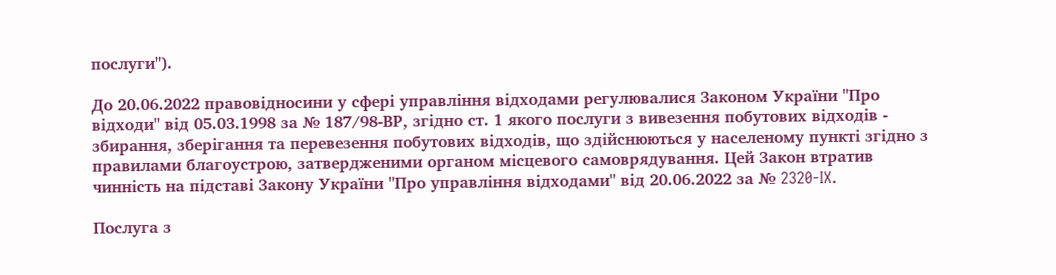послуги").

До 20.06.2022 правовідносини у сфері управління відходами регулювалися Законом України "Про відходи" від 05.03.1998 за № 187/98-ВР, згідно ст. 1 якого послуги з вивезення побутових відходів - збирання, зберігання та перевезення побутових відходів, що здійснюються у населеному пункті згідно з правилами благоустрою, затвердженими органом місцевого самоврядування. Цей Закон втратив чинність на підставі Закону України "Про управління відходами" від 20.06.2022 за № 2320-IX.

Послуга з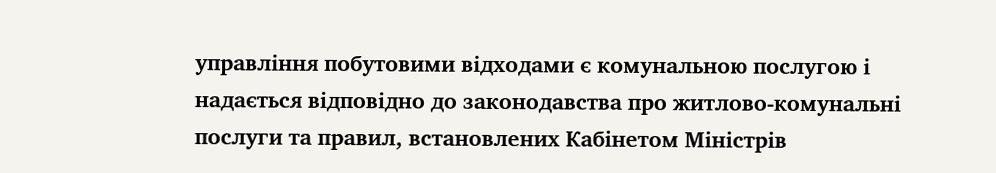управління побутовими відходами є комунальною послугою і надається відповідно до законодавства про житлово-комунальні послуги та правил, встановлених Кабінетом Міністрів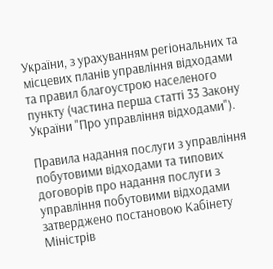України, з урахуванням регіональних та місцевих планів управління відходами та правил благоустрою населеного пункту (частина перша статті 33 Закону України "Про управління відходами").

Правила надання послуги з управління побутовими відходами та типових договорів про надання послуги з управління побутовими відходами затверджено постановою Кабінету Міністрів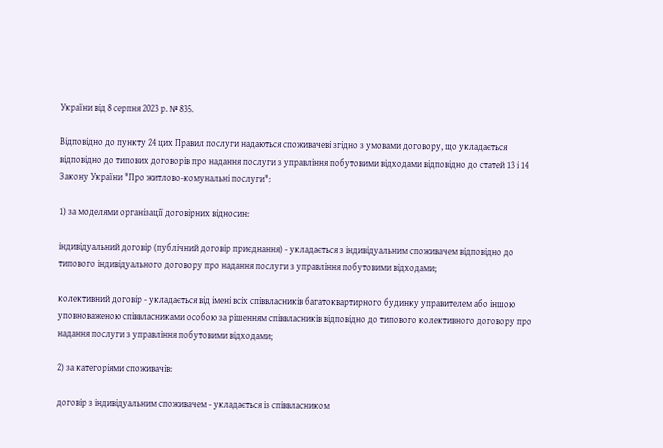України від 8 серпня 2023 р. № 835.

Відповідно до пункту 24 цих Правил послуги надаються споживачеві згідно з умовами договору, що укладається відповідно до типових договорів про надання послуги з управління побутовими відходами відповідно до статей 13 і 14 Закону України "Про житлово-комунальні послуги":

1) за моделями організації договірних відносин:

індивідуальний договір (публічний договір приєднання) - укладається з індивідуальним споживачем відповідно до типового індивідуального договору про надання послуги з управління побутовими відходами;

колективний договір - укладається від імені всіх співвласників багатоквартирного будинку управителем або іншою уповноваженою співвласниками особою за рішенням співвласників відповідно до типового колективного договору про надання послуги з управління побутовими відходами;

2) за категоріями споживачів:

договір з індивідуальним споживачем - укладається із співвласником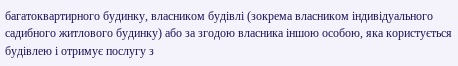багатоквартирного будинку, власником будівлі (зокрема власником індивідуального садибного житлового будинку) або за згодою власника іншою особою, яка користується будівлею і отримує послугу з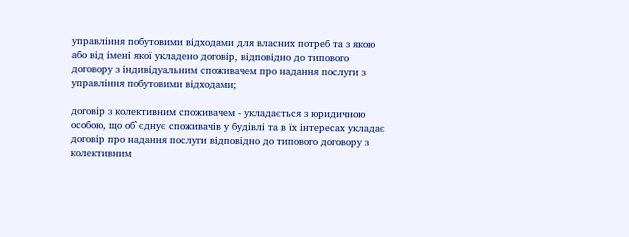управління побутовими відходами для власних потреб та з якою або від імені якої укладено договір, відповідно до типового договору з індивідуальним споживачем про надання послуги з управління побутовими відходами;

договір з колективним споживачем - укладається з юридичною особою, що об`єднує споживачів у будівлі та в їх інтересах укладає договір про надання послуги відповідно до типового договору з колективним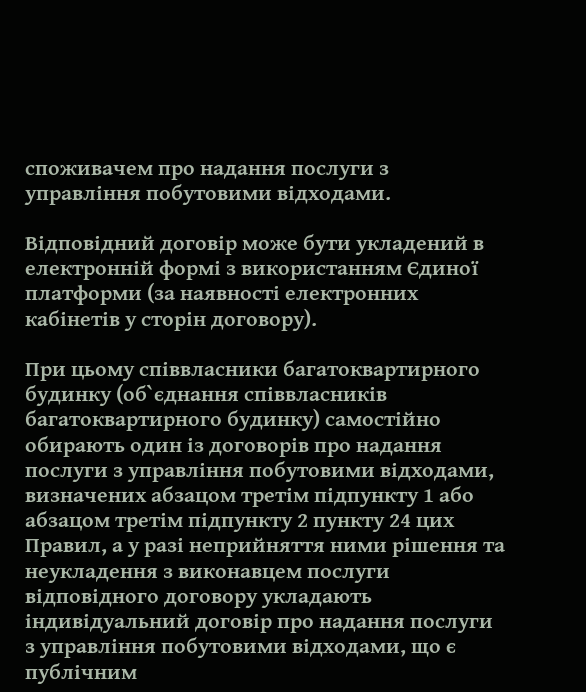споживачем про надання послуги з управління побутовими відходами.

Відповідний договір може бути укладений в електронній формі з використанням Єдиної платформи (за наявності електронних кабінетів у сторін договору).

При цьому співвласники багатоквартирного будинку (об`єднання співвласників багатоквартирного будинку) самостійно обирають один із договорів про надання послуги з управління побутовими відходами, визначених абзацом третім підпункту 1 або абзацом третім підпункту 2 пункту 24 цих Правил, а у разі неприйняття ними рішення та неукладення з виконавцем послуги відповідного договору укладають індивідуальний договір про надання послуги з управління побутовими відходами, що є публічним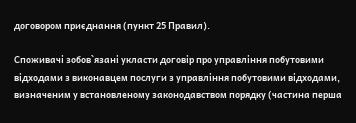договором приєднання (пункт 25 Правил).

Споживачі зобов`язані укласти договір про управління побутовими відходами з виконавцем послуги з управління побутовими відходами, визначеним у встановленому законодавством порядку (частина перша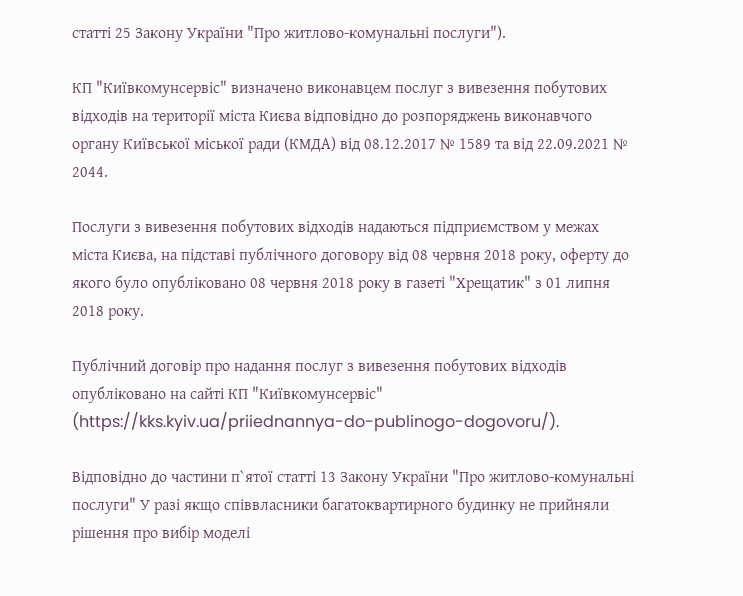статті 25 Закону України "Про житлово-комунальні послуги").

КП "Київкомунсервіс" визначено виконавцем послуг з вивезення побутових відходів на території міста Києва відповідно до розпоряджень виконавчого органу Київської міської ради (КМДА) від 08.12.2017 № 1589 та від 22.09.2021 № 2044.

Послуги з вивезення побутових відходів надаються підприємством у межах міста Києва, на підставі публічного договору від 08 червня 2018 року, оферту до якого було опубліковано 08 червня 2018 року в газеті "Хрещатик" з 01 липня 2018 року.

Публічний договір про надання послуг з вивезення побутових відходів опубліковано на сайті КП "Київкомунсервіс" (https://kks.kyiv.ua/priiednannya-do-publinogo-dogovoru/).

Відповідно до частини п`ятої статті 13 Закону України "Про житлово-комунальні послуги" У разі якщо співвласники багатоквартирного будинку не прийняли рішення про вибір моделі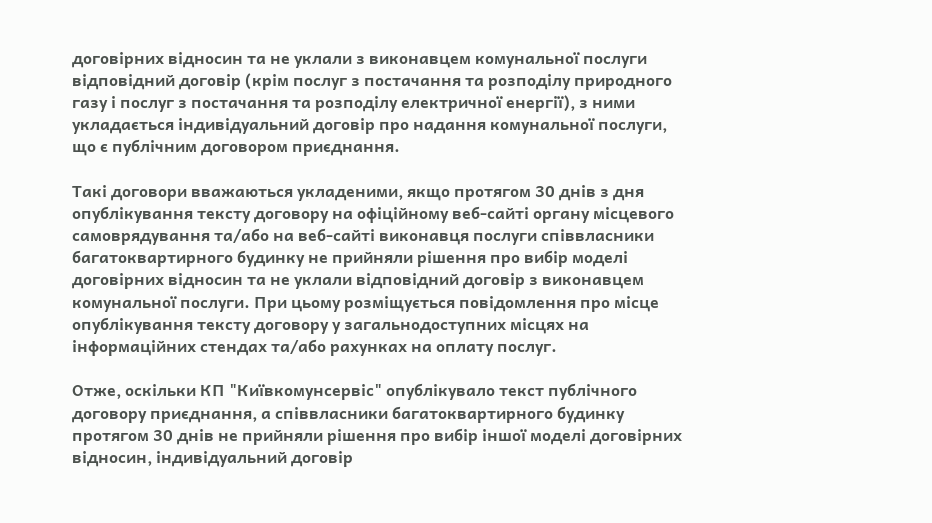договірних відносин та не уклали з виконавцем комунальної послуги відповідний договір (крім послуг з постачання та розподілу природного газу і послуг з постачання та розподілу електричної енергії), з ними укладається індивідуальний договір про надання комунальної послуги, що є публічним договором приєднання.

Такі договори вважаються укладеними, якщо протягом 30 днів з дня опублікування тексту договору на офіційному веб-сайті органу місцевого самоврядування та/або на веб-сайті виконавця послуги співвласники багатоквартирного будинку не прийняли рішення про вибір моделі договірних відносин та не уклали відповідний договір з виконавцем комунальної послуги. При цьому розміщується повідомлення про місце опублікування тексту договору у загальнодоступних місцях на інформаційних стендах та/або рахунках на оплату послуг.

Отже, оскільки КП "Київкомунсервіс" опублікувало текст публічного договору приєднання, а співвласники багатоквартирного будинку протягом 30 днів не прийняли рішення про вибір іншої моделі договірних відносин, індивідуальний договір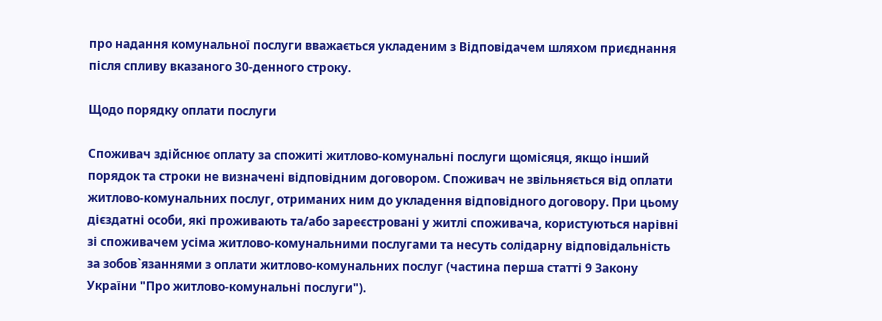про надання комунальної послуги вважається укладеним з Відповідачем шляхом приєднання після спливу вказаного 30-денного строку.

Щодо порядку оплати послуги

Споживач здійснює оплату за спожиті житлово-комунальні послуги щомісяця, якщо інший порядок та строки не визначені відповідним договором. Споживач не звільняється від оплати житлово-комунальних послуг, отриманих ним до укладення відповідного договору. При цьому дієздатні особи, які проживають та/або зареєстровані у житлі споживача, користуються нарівні зі споживачем усіма житлово-комунальними послугами та несуть солідарну відповідальність за зобов`язаннями з оплати житлово-комунальних послуг (частина перша статті 9 Закону України "Про житлово-комунальні послуги").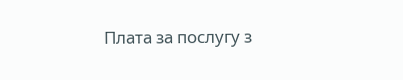Плата за послугу з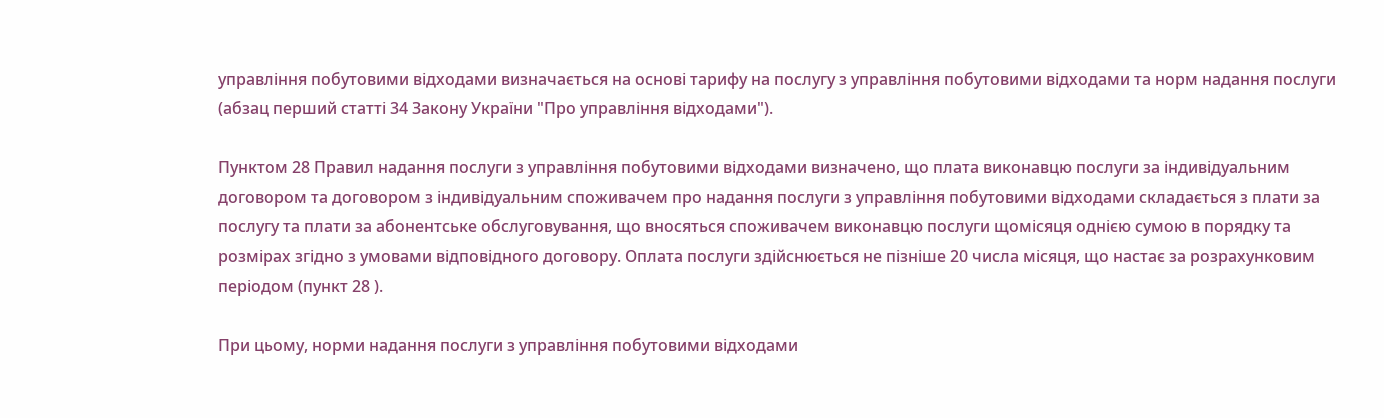управління побутовими відходами визначається на основі тарифу на послугу з управління побутовими відходами та норм надання послуги (абзац перший статті 34 Закону України "Про управління відходами").

Пунктом 28 Правил надання послуги з управління побутовими відходами визначено, що плата виконавцю послуги за індивідуальним договором та договором з індивідуальним споживачем про надання послуги з управління побутовими відходами складається з плати за послугу та плати за абонентське обслуговування, що вносяться споживачем виконавцю послуги щомісяця однією сумою в порядку та розмірах згідно з умовами відповідного договору. Оплата послуги здійснюється не пізніше 20 числа місяця, що настає за розрахунковим періодом (пункт 28 ).

При цьому, норми надання послуги з управління побутовими відходами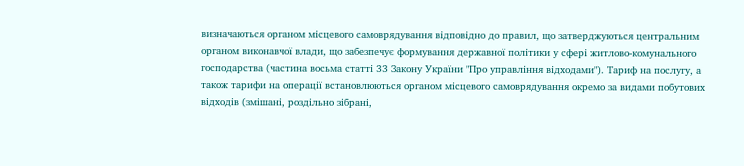визначаються органом місцевого самоврядування відповідно до правил, що затверджуються центральним органом виконавчої влади, що забезпечує формування державної політики у сфері житлово-комунального господарства (частина восьма статті 33 Закону України "Про управління відходами"). Тариф на послугу, а також тарифи на операції встановлюються органом місцевого самоврядування окремо за видами побутових відходів (змішані, роздільно зібрані,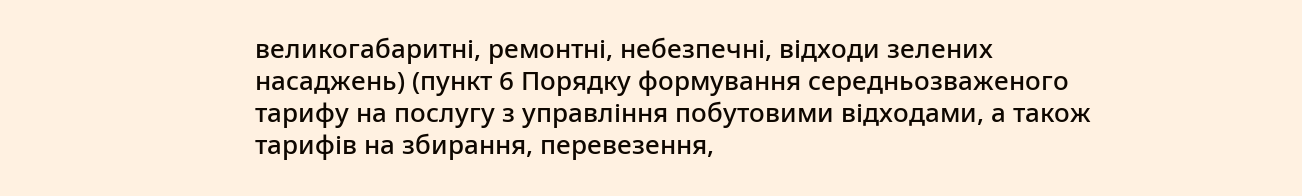великогабаритні, ремонтні, небезпечні, відходи зелених насаджень) (пункт 6 Порядку формування середньозваженого тарифу на послугу з управління побутовими відходами, а також тарифів на збирання, перевезення,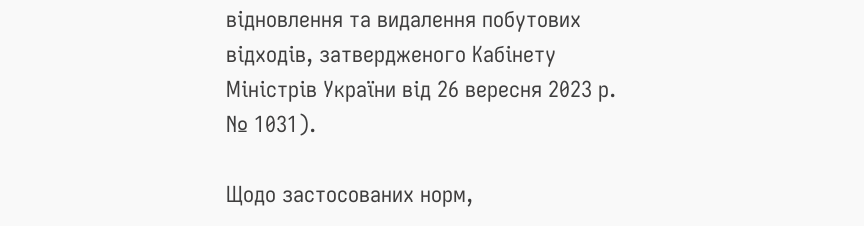відновлення та видалення побутових відходів, затвердженого Кабінету Міністрів України від 26 вересня 2023 р. № 1031).

Щодо застосованих норм,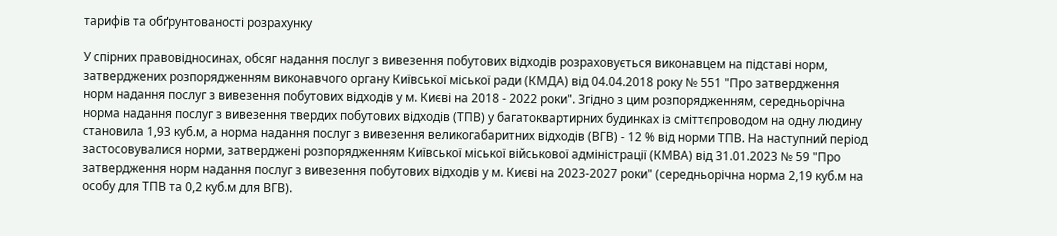тарифів та обґрунтованості розрахунку

У спірних правовідносинах, обсяг надання послуг з вивезення побутових відходів розраховується виконавцем на підставі норм, затверджених розпорядженням виконавчого органу Київської міської ради (КМДА) від 04.04.2018 року № 551 "Про затвердження норм надання послуг з вивезення побутових відходів у м. Києві на 2018 - 2022 роки". Згідно з цим розпорядженням, середньорічна норма надання послуг з вивезення твердих побутових відходів (ТПВ) у багатоквартирних будинках із сміттєпроводом на одну людину становила 1,93 куб.м, а норма надання послуг з вивезення великогабаритних відходів (ВГВ) - 12 % від норми ТПВ. На наступний період застосовувалися норми, затверджені розпорядженням Київської міської військової адміністрації (КМВА) від 31.01.2023 № 59 "Про затвердження норм надання послуг з вивезення побутових відходів у м. Києві на 2023-2027 роки" (середньорічна норма 2,19 куб.м на особу для ТПВ та 0,2 куб.м для ВГВ).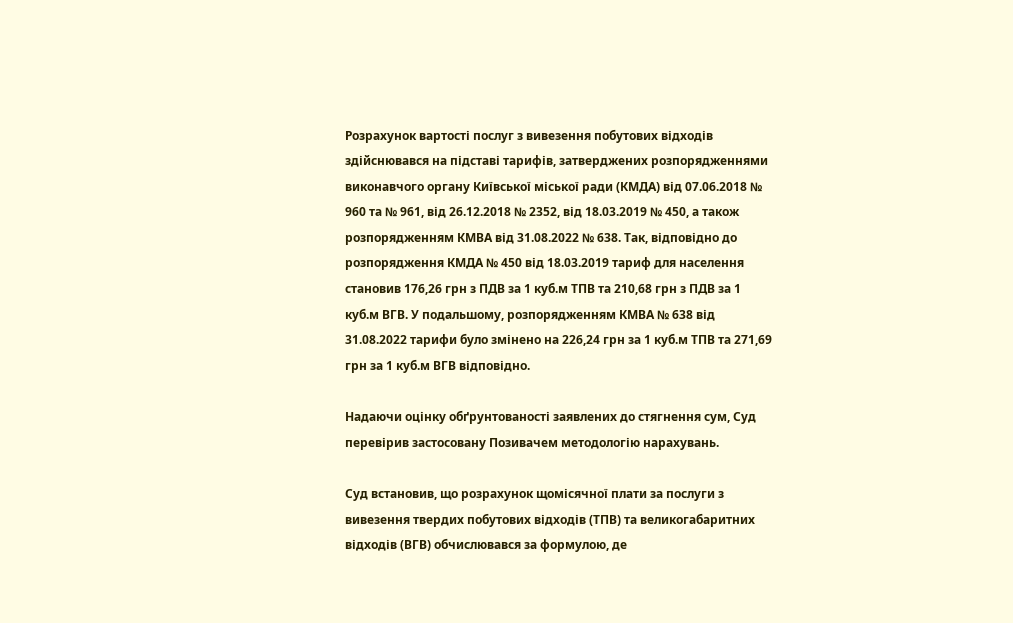Розрахунок вартості послуг з вивезення побутових відходів здійснювався на підставі тарифів, затверджених розпорядженнями виконавчого органу Київської міської ради (КМДА) від 07.06.2018 № 960 та № 961, від 26.12.2018 № 2352, від 18.03.2019 № 450, а також розпорядженням КМВА від 31.08.2022 № 638. Так, відповідно до розпорядження КМДА № 450 від 18.03.2019 тариф для населення становив 176,26 грн з ПДВ за 1 куб.м ТПВ та 210,68 грн з ПДВ за 1 куб.м ВГВ. У подальшому, розпорядженням КМВА № 638 від 31.08.2022 тарифи було змінено на 226,24 грн за 1 куб.м ТПВ та 271,69 грн за 1 куб.м ВГВ відповідно.

Надаючи оцінку обґрунтованості заявлених до стягнення сум, Суд перевірив застосовану Позивачем методологію нарахувань.

Суд встановив, що розрахунок щомісячної плати за послуги з вивезення твердих побутових відходів (ТПВ) та великогабаритних відходів (ВГВ) обчислювався за формулою, де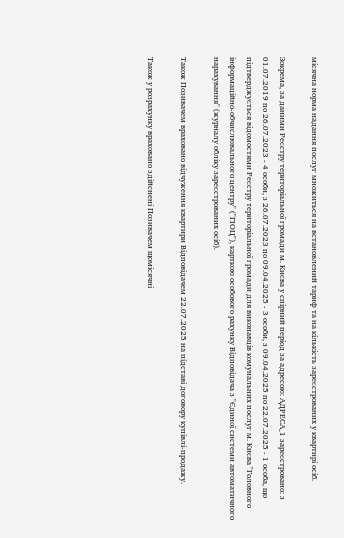місячна норма надання послуг множиться на встановлений тариф та на кількість зареєстрованих у квартирі осіб.

Зокрема, за даними Реєстру територіальної громади м. Києва у спірний період за адресою: АДРЕСА_1 зареєстровано: з 01.07.2019 по 26.07.2023 - 4 особи, з 26.07.2023 по 09.04.2025 - 3 особи, з 09.04.2025 по 22.07.2025 - 1 особа, що підтверджується відомостями Реєстру територіальної громади для виконавців комунальних послуг м. Києва "Головного інформаційно-обчислювального центру" ("ГІОЦ"), карткою особового рахунку Відповідача з "Єдиної системи автоматичного нарахування" (журналу обліку зареєстрованих осіб).

Також Позивачем враховано відчуження квартири Відповідачем 22.07.2025 на підставі договору купівлі-продажу.

Також у розрахунку враховано здійснені Позивачем щомісячні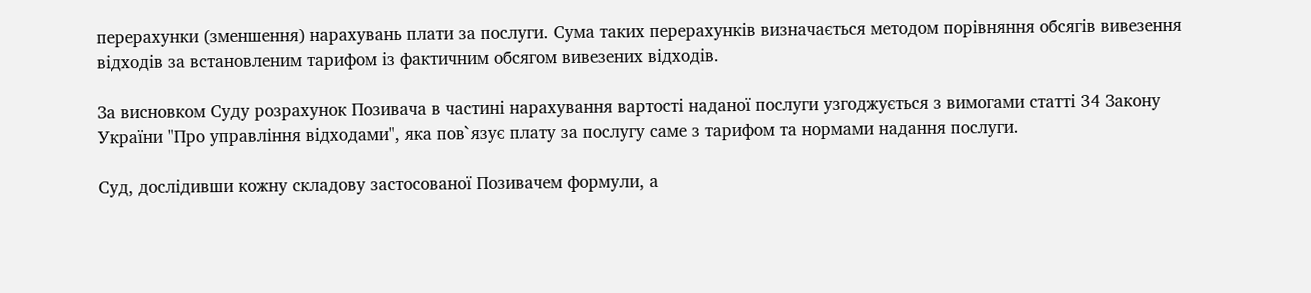перерахунки (зменшення) нарахувань плати за послуги. Сума таких перерахунків визначається методом порівняння обсягів вивезення відходів за встановленим тарифом із фактичним обсягом вивезених відходів.

За висновком Суду розрахунок Позивача в частині нарахування вартості наданої послуги узгоджується з вимогами статті 34 Закону України "Про управління відходами", яка пов`язує плату за послугу саме з тарифом та нормами надання послуги.

Суд, дослідивши кожну складову застосованої Позивачем формули, а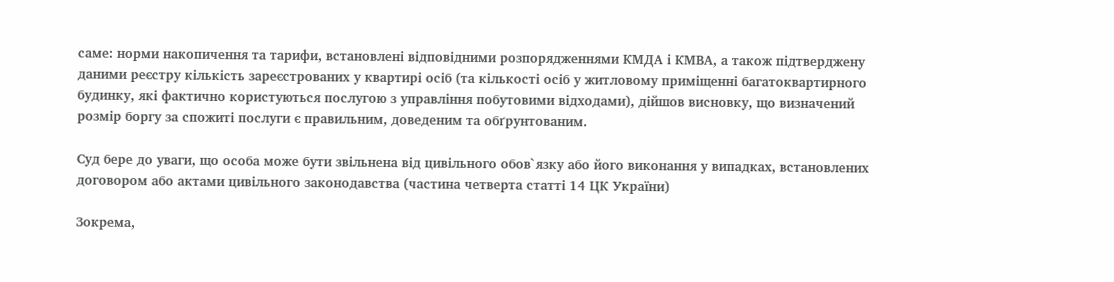саме: норми накопичення та тарифи, встановлені відповідними розпорядженнями КМДА і КМВА, а також підтверджену даними реєстру кількість зареєстрованих у квартирі осіб (та кількості осіб у житловому приміщенні багатоквартирного будинку, які фактично користуються послугою з управління побутовими відходами), дійшов висновку, що визначений розмір боргу за спожиті послуги є правильним, доведеним та обґрунтованим.

Суд бере до уваги, що особа може бути звільнена від цивільного обов`язку або його виконання у випадках, встановлених договором або актами цивільного законодавства (частина четверта статті 14 ЦК України)

Зокрема,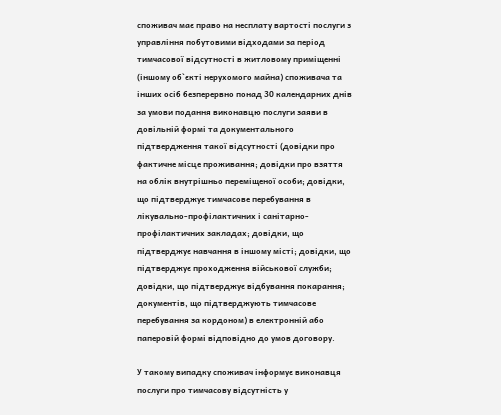споживач має право на несплату вартості послуги з управління побутовими відходами за період тимчасової відсутності в житловому приміщенні (іншому об`єкті нерухомого майна) споживача та інших осіб безперервно понад 30 календарних днів за умови подання виконавцю послуги заяви в довільній формі та документального підтвердження такої відсутності (довідки про фактичне місце проживання; довідки про взяття на облік внутрішньо переміщеної особи; довідки, що підтверджує тимчасове перебування в лікувально-профілактичних і санітарно-профілактичних закладах; довідки, що підтверджує навчання в іншому місті; довідки, що підтверджує проходження військової служби; довідки, що підтверджує відбування покарання; документів, що підтверджують тимчасове перебування за кордоном) в електронній або паперовій формі відповідно до умов договору.

У такому випадку споживач інформує виконавця послуги про тимчасову відсутність у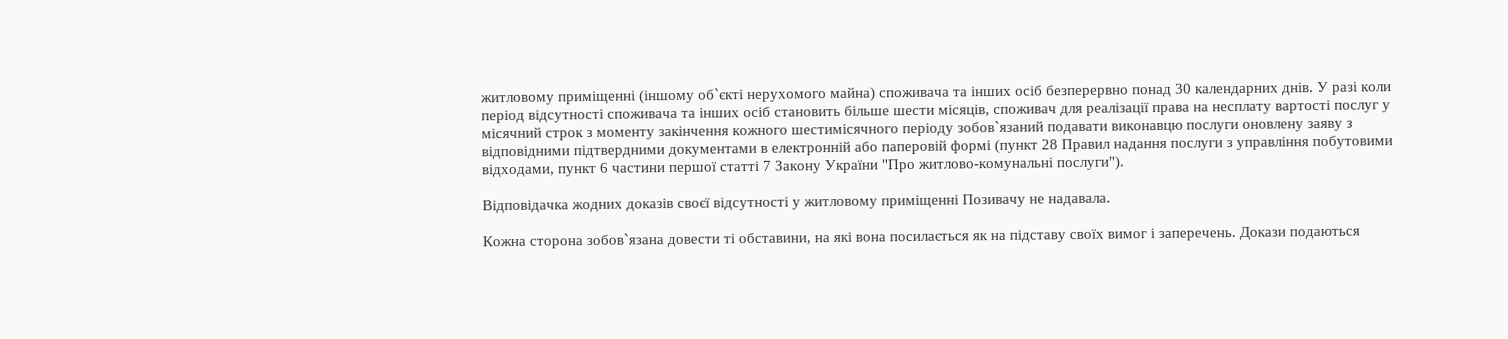житловому приміщенні (іншому об`єкті нерухомого майна) споживача та інших осіб безперервно понад 30 календарних днів. У разі коли період відсутності споживача та інших осіб становить більше шести місяців, споживач для реалізації права на несплату вартості послуг у місячний строк з моменту закінчення кожного шестимісячного періоду зобов`язаний подавати виконавцю послуги оновлену заяву з відповідними підтвердними документами в електронній або паперовій формі (пункт 28 Правил надання послуги з управління побутовими відходами, пункт 6 частини першої статті 7 Закону України "Про житлово-комунальні послуги").

Відповідачка жодних доказів своєї відсутності у житловому приміщенні Позивачу не надавала.

Кожна сторона зобов`язана довести ті обставини, на які вона посилається як на підставу своїх вимог і заперечень. Докази подаються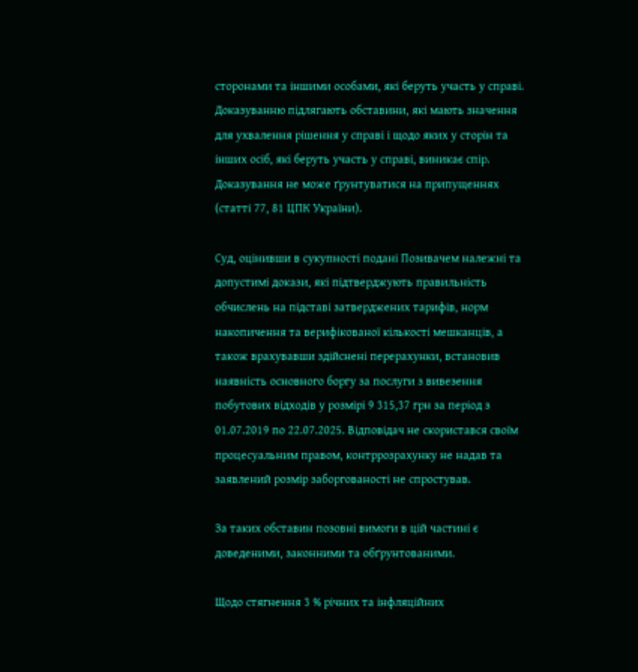сторонами та іншими особами, які беруть участь у справі. Доказуванню підлягають обставини, які мають значення для ухвалення рішення у справі і щодо яких у сторін та інших осіб, які беруть участь у справі, виникає спір. Доказування не може ґрунтуватися на припущеннях (статті 77, 81 ЦПК України).

Суд, оцінивши в сукупності подані Позивачем належні та допустимі докази, які підтверджують правильність обчислень на підставі затверджених тарифів, норм накопичення та верифікованої кількості мешканців, а також врахувавши здійснені перерахунки, встановив наявність основного боргу за послуги з вивезення побутових відходів у розмірі 9 315,37 грн за період з 01.07.2019 по 22.07.2025. Відповідач не скористався своїм процесуальним правом, контррозрахунку не надав та заявлений розмір заборгованості не спростував.

За таких обставин позовні вимоги в цій частині є доведеними, законними та обґрунтованими.

Щодо стягнення 3 % річних та інфляційних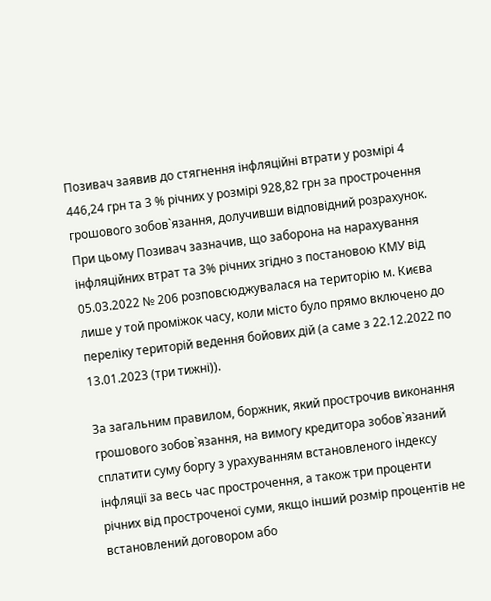Позивач заявив до стягнення інфляційні втрати у розмірі 4 446,24 грн та 3 % річних у розмірі 928,82 грн за прострочення грошового зобов`язання, долучивши відповідний розрахунок. При цьому Позивач зазначив, що заборона на нарахування інфляційних втрат та 3% річних згідно з постановою КМУ від 05.03.2022 № 206 розповсюджувалася на територію м. Києва лише у той проміжок часу, коли місто було прямо включено до переліку територій ведення бойових дій (а саме з 22.12.2022 по 13.01.2023 (три тижні)).

За загальним правилом, боржник, який прострочив виконання грошового зобов`язання, на вимогу кредитора зобов`язаний сплатити суму боргу з урахуванням встановленого індексу інфляції за весь час прострочення, а також три проценти річних від простроченої суми, якщо інший розмір процентів не встановлений договором або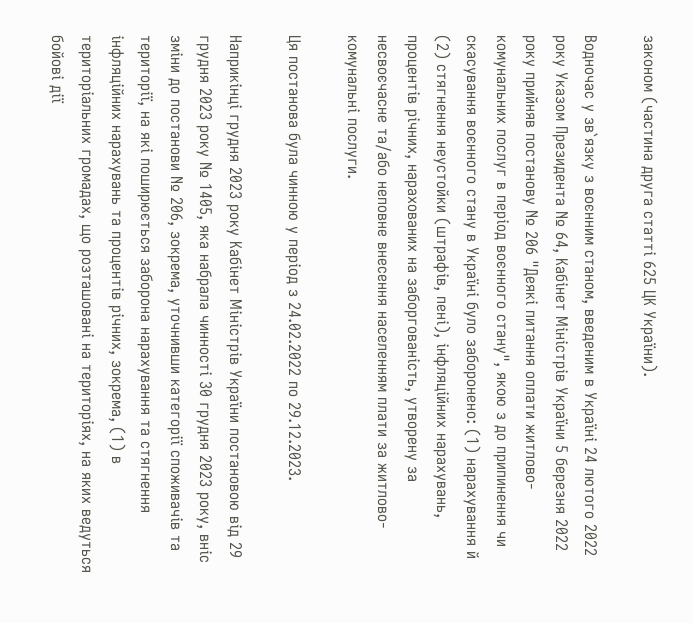законом (частина друга статті 625 ЦК України).

Водночас у зв`язку з воєнним станом, введеним в Україні 24 лютого 2022 року Указом Президента № 64, Кабінет Міністрів України 5 березня 2022 року прийняв постанову № 206 "Деякі питання оплати житлово-комунальних послуг в період воєнного стану", якою з до припинення чи скасування воєнного стану в Україні було заборонено: (1) нарахування й (2) стягнення неустойки (штрафів, пені), інфляційних нарахувань, процентів річних, нарахованих на заборгованість, утворену за несвоєчасне та/або неповне внесення населенням плати за житлово-комунальні послуги.

Ця постанова була чинною у період з 24.02.2022 по 29.12.2023.

Наприкінці грудня 2023 року Кабінет Міністрів України постановою від 29 грудня 2023 року № 1405, яка набрала чинності 30 грудня 2023 року, вніс зміни до постанови № 206, зокрема, уточнивши категорії споживачів та території, на які поширюється заборона нарахування та стягнення інфляційних нарахувань та процентів річних, зокрема, (1) в територіальних громадах, що розташовані на територіях, на яких ведуться бойові дії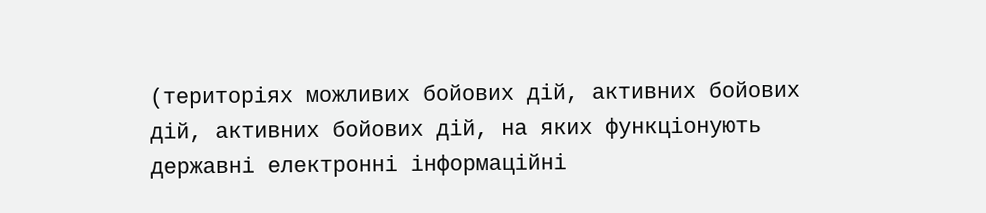(територіях можливих бойових дій, активних бойових дій, активних бойових дій, на яких функціонують державні електронні інформаційні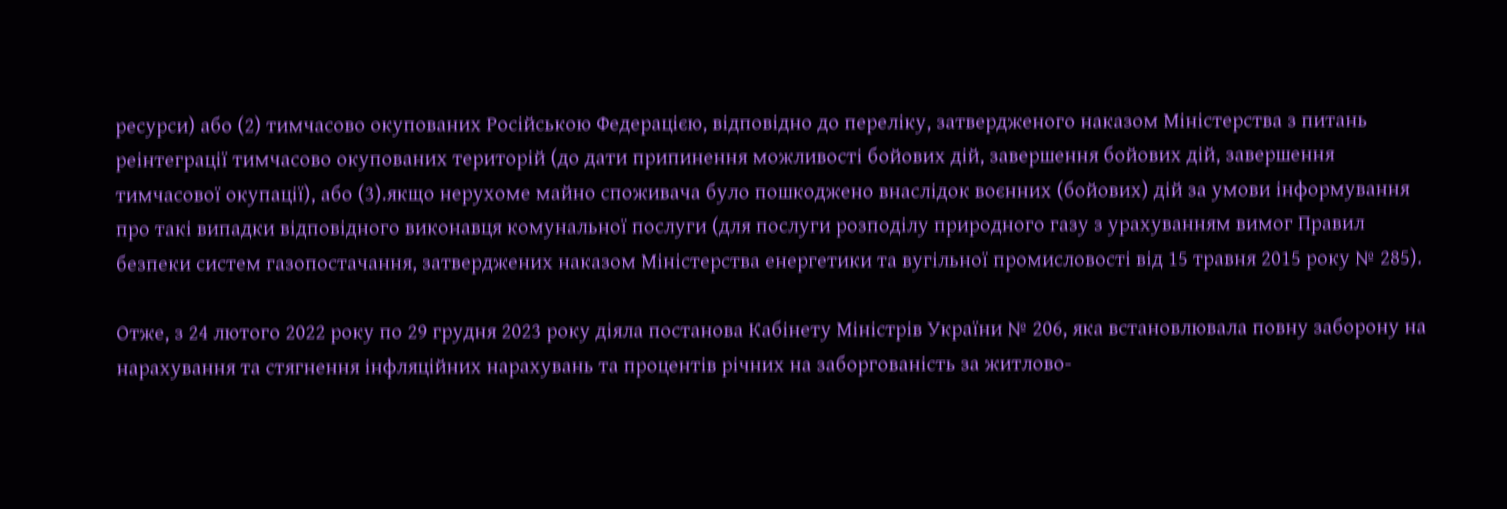ресурси) або (2) тимчасово окупованих Російською Федерацією, відповідно до переліку, затвердженого наказом Міністерства з питань реінтеграції тимчасово окупованих територій (до дати припинення можливості бойових дій, завершення бойових дій, завершення тимчасової окупації), або (3).якщо нерухоме майно споживача було пошкоджено внаслідок воєнних (бойових) дій за умови інформування про такі випадки відповідного виконавця комунальної послуги (для послуги розподілу природного газу з урахуванням вимог Правил безпеки систем газопостачання, затверджених наказом Міністерства енергетики та вугільної промисловості від 15 травня 2015 року № 285).

Отже, з 24 лютого 2022 року по 29 грудня 2023 року діяла постанова Кабінету Міністрів України № 206, яка встановлювала повну заборону на нарахування та стягнення інфляційних нарахувань та процентів річних на заборгованість за житлово-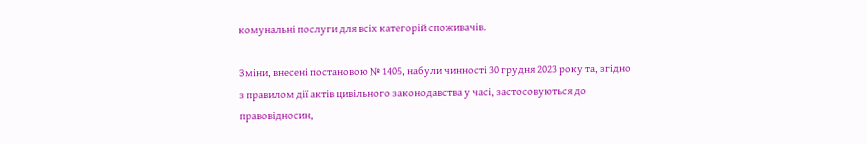комунальні послуги для всіх категорій споживачів.

Зміни, внесені постановою № 1405, набули чинності 30 грудня 2023 року та, згідно з правилом дії актів цивільного законодавства у часі, застосовуються до правовідносин,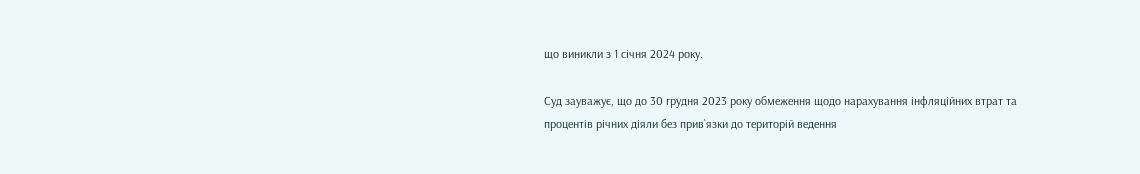що виникли з 1 січня 2024 року.

Суд зауважує, що до 30 грудня 2023 року обмеження щодо нарахування інфляційних втрат та процентів річних діяли без прив`язки до територій ведення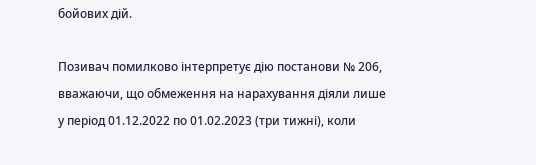бойових дій.

Позивач помилково інтерпретує дію постанови № 206, вважаючи, що обмеження на нарахування діяли лише у період 01.12.2022 по 01.02.2023 (три тижні), коли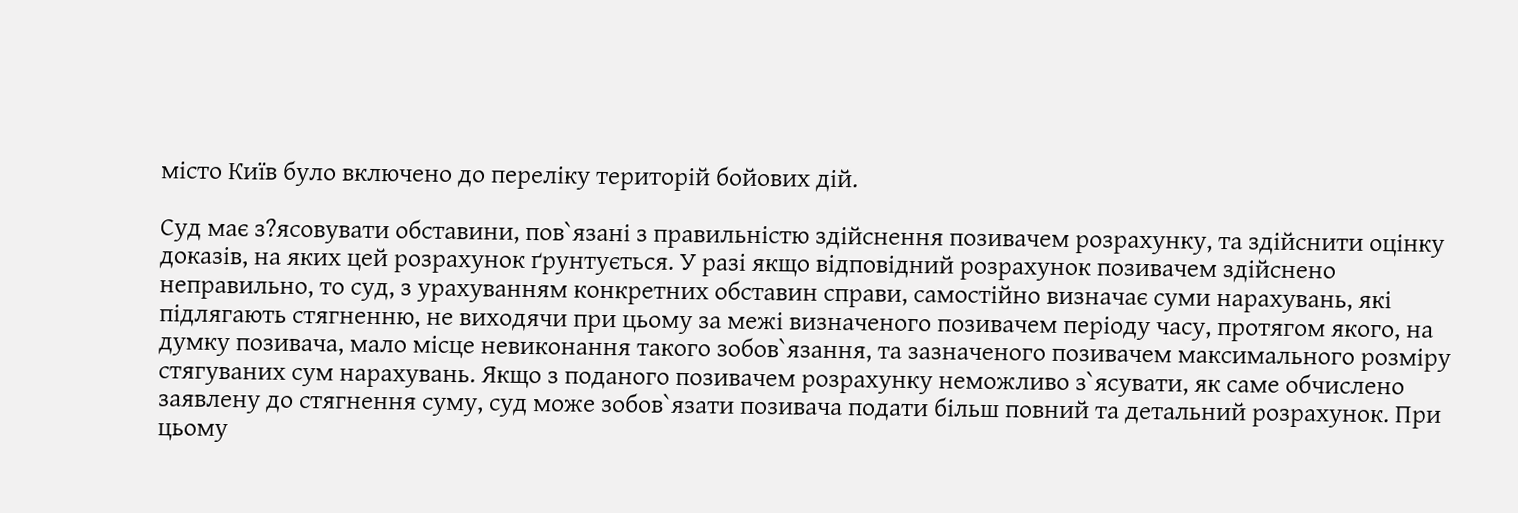місто Київ було включено до переліку територій бойових дій.

Суд має з?ясовувати обставини, пов`язані з правильністю здійснення позивачем розрахунку, та здійснити оцінку доказів, на яких цей розрахунок ґрунтується. У разі якщо відповідний розрахунок позивачем здійснено неправильно, то суд, з урахуванням конкретних обставин справи, самостійно визначає суми нарахувань, які підлягають стягненню, не виходячи при цьому за межі визначеного позивачем періоду часу, протягом якого, на думку позивача, мало місце невиконання такого зобов`язання, та зазначеного позивачем максимального розміру стягуваних сум нарахувань. Якщо з поданого позивачем розрахунку неможливо з`ясувати, як саме обчислено заявлену до стягнення суму, суд може зобов`язати позивача подати більш повний та детальний розрахунок. При цьому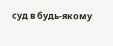суд в будь-якому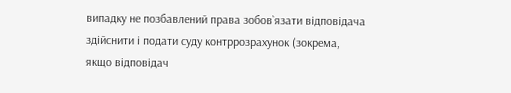випадку не позбавлений права зобов`язати відповідача здійснити і подати суду контррозрахунок (зокрема, якщо відповідач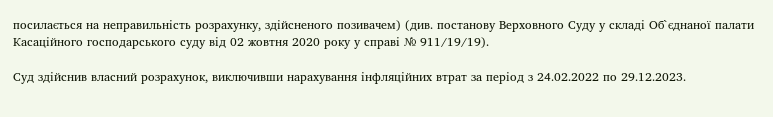посилається на неправильність розрахунку, здійсненого позивачем) (див. постанову Верховного Суду у складі Об`єднаної палати Касаційного господарського суду від 02 жовтня 2020 року у справі № 911/19/19).

Суд здійснив власний розрахунок, виключивши нарахування інфляційних втрат за період з 24.02.2022 по 29.12.2023.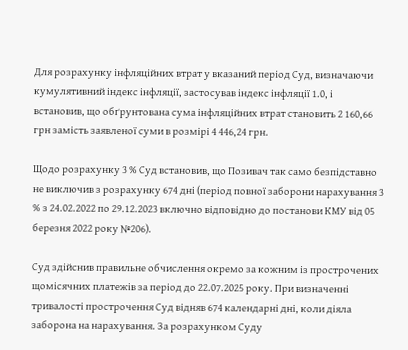Для розрахунку інфляційних втрат у вказаний період Суд, визначаючи кумулятивний індекс інфляції, застосував індекс інфляції 1.0, і встановив, що обґрунтована сума інфляційних втрат становить 2 160,66 грн замість заявленої суми в розмірі 4 446,24 грн.

Щодо розрахунку 3 % Суд встановив, що Позивач так само безпідставно не виключив з розрахунку 674 дні (період повної заборони нарахування 3 % з 24.02.2022 по 29.12.2023 включно відповідно до постанови КМУ від 05 березня 2022 року №206).

Суд здійснив правильне обчислення окремо за кожним із прострочених щомісячних платежів за період до 22.07.2025 року. При визначенні тривалості прострочення Суд відняв 674 календарні дні, коли діяла заборона на нарахування. За розрахунком Суду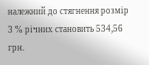належний до стягнення розмір 3 % річних становить 534,56 грн.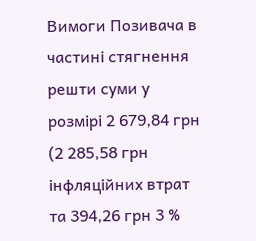Вимоги Позивача в частині стягнення решти суми у розмірі 2 679,84 грн (2 285,58 грн інфляційних втрат та 394,26 грн 3 %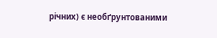річних) є необґрунтованими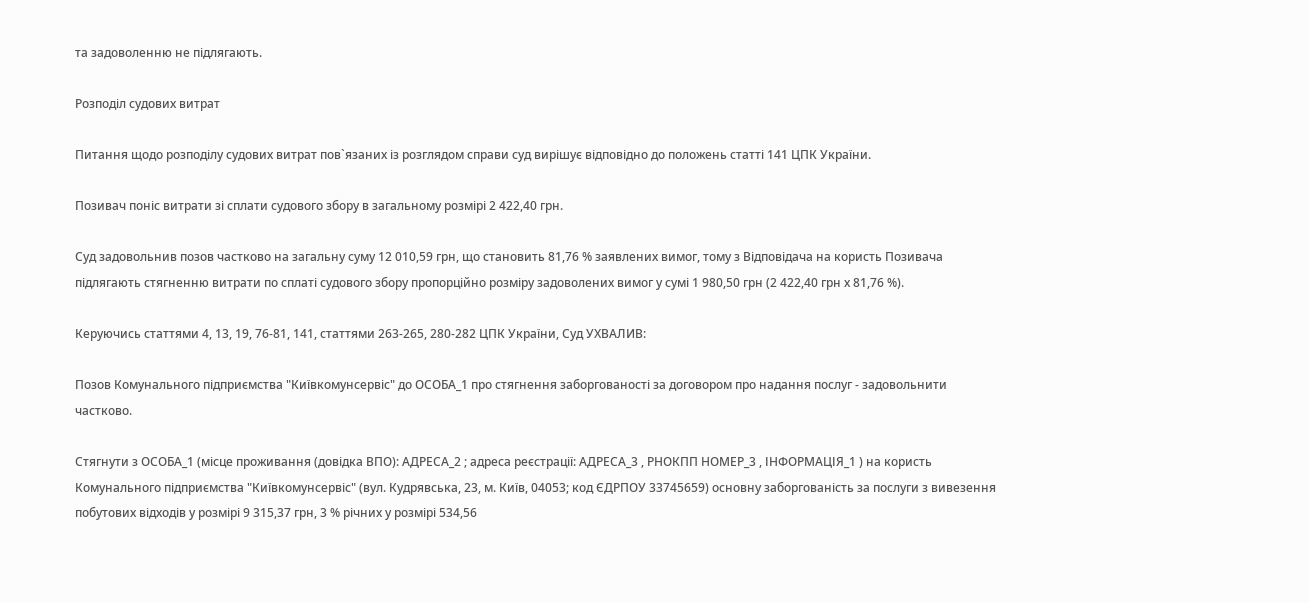та задоволенню не підлягають.

Розподіл судових витрат

Питання щодо розподілу судових витрат пов`язаних із розглядом справи суд вирішує відповідно до положень статті 141 ЦПК України.

Позивач поніс витрати зі сплати судового збору в загальному розмірі 2 422,40 грн.

Суд задовольнив позов частково на загальну суму 12 010,59 грн, що становить 81,76 % заявлених вимог, тому з Відповідача на користь Позивача підлягають стягненню витрати по сплаті судового збору пропорційно розміру задоволених вимог у сумі 1 980,50 грн (2 422,40 грн х 81,76 %).

Керуючись статтями 4, 13, 19, 76-81, 141, статтями 263-265, 280-282 ЦПК України, Суд УХВАЛИВ:

Позов Комунального підприємства "Київкомунсервіс" до ОСОБА_1 про стягнення заборгованості за договором про надання послуг - задовольнити частково.

Стягнути з ОСОБА_1 (місце проживання (довідка ВПО): АДРЕСА_2 ; адреса реєстрації: АДРЕСА_3 , РНОКПП НОМЕР_3 , ІНФОРМАЦІЯ_1 ) на користь Комунального підприємства "Київкомунсервіс" (вул. Кудрявська, 23, м. Київ, 04053; код ЄДРПОУ 33745659) основну заборгованість за послуги з вивезення побутових відходів у розмірі 9 315,37 грн, 3 % річних у розмірі 534,56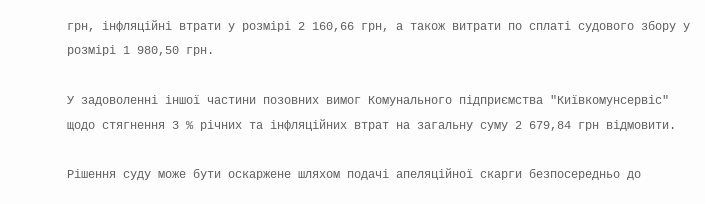грн, інфляційні втрати у розмірі 2 160,66 грн, а також витрати по сплаті судового збору у розмірі 1 980,50 грн.

У задоволенні іншої частини позовних вимог Комунального підприємства "Київкомунсервіс" щодо стягнення 3 % річних та інфляційних втрат на загальну суму 2 679,84 грн відмовити.

Рішення суду може бути оскаржене шляхом подачі апеляційної скарги безпосередньо до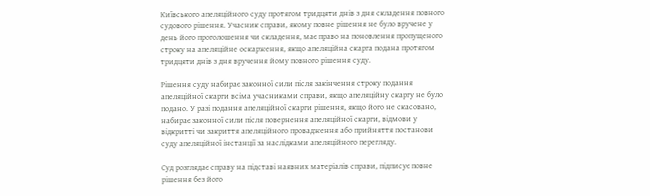Київського апеляційного суду протягом тридцяти днів з дня складення повного судового рішення. Учасник справи, якому повне рішення не було вручене у день його проголошення чи складення, має право на поновлення пропущеного строку на апеляційне оскарження, якщо апеляційна скарга подана протягом тридцяти днів з дня вручення йому повного рішення суду.

Рішення суду набирає законної сили після закінчення строку подання апеляційної скарги всіма учасниками справи, якщо апеляційну скаргу не було подано. У разі подання апеляційної скарги рішення, якщо його не скасовано, набирає законної сили після повернення апеляційної скарги, відмови у відкритті чи закриття апеляційного провадження або прийняття постанови суду апеляційної інстанції за наслідками апеляційного перегляду.

Суд розглядає справу на підставі наявних матеріалів справи, підписує повне рішення без його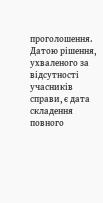проголошення. Датою рішення, ухваленого за відсутності учасників справи, є дата складення повного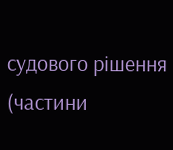судового рішення (частини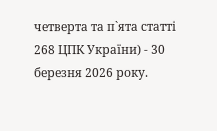четверта та п`ята статті 268 ЦПК України) - 30 березня 2026 року.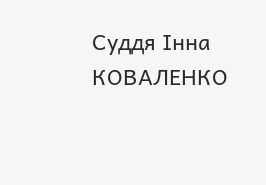Суддя Інна КОВАЛЕНКО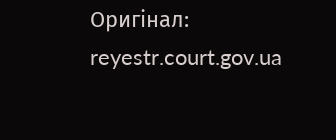Оригінал: reyestr.court.gov.ua